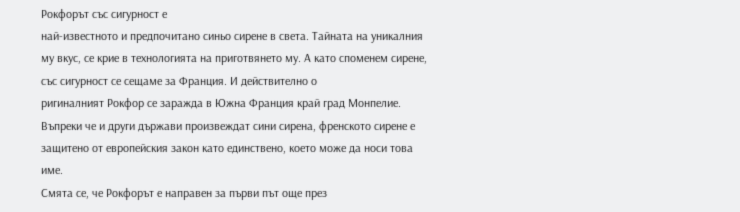Рокфорът със сигурност е
най-известното и предпочитано синьо сирене в света. Тайната на уникалния му вкус, се крие в технологията на приготвянето му. А като споменем сирене, със сигурност се сещаме за Франция. И действително о
ригиналният Рокфор се заражда в Южна Франция край град Монпелие. Въпреки че и други държави произвеждат сини сирена, френското сирене е
защитено от европейския закон като единствено, което може да носи това име.
Смята се, че Рокфорът е направен за първи път още през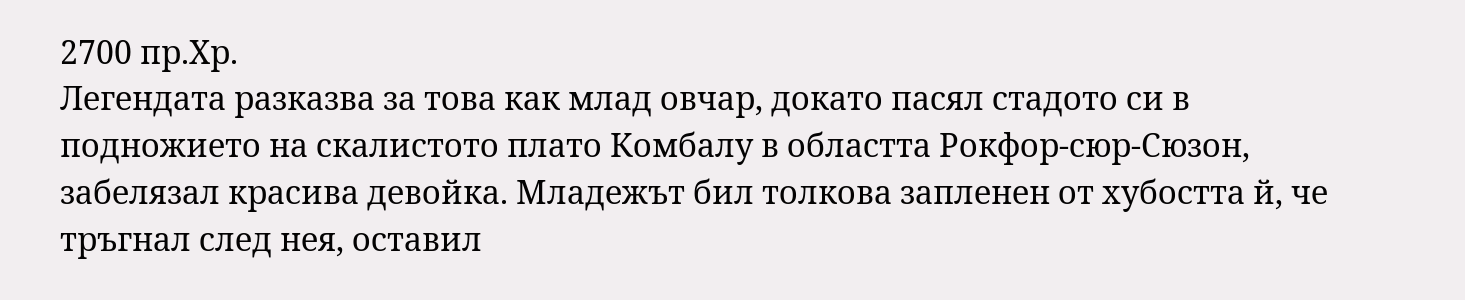2700 пр.Хр.
Легендата разказва за това как млад овчар, докато пасял стадото си в подножието на скалистото плато Комбалу в областта Рокфор-сюр-Сюзон,
забелязал красива девойка. Младежът бил толкова запленен от хубостта й, че тръгнал след нея, оставил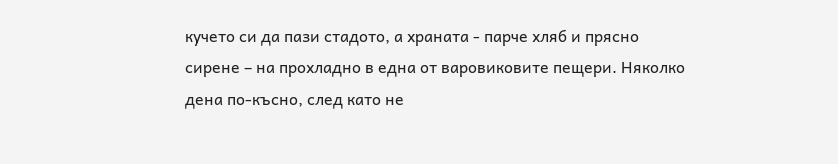кучето си да пази стадото, а храната - парче хляб и прясно сирене – на прохладно в една от варовиковите пещери. Няколко дена по-късно, след като не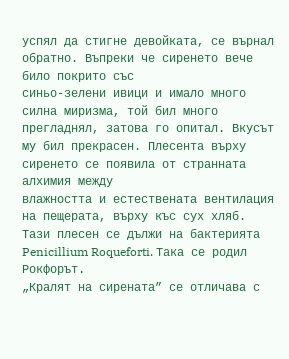успял да стигне девойката, се върнал обратно. Въпреки че сиренето вече било покрито със
синьо-зелени ивици и имало много силна миризма, той бил много прегладнял, затова го опитал. Вкусът му бил прекрасен. Плесента върху сиренето се появила от странната алхимия между
влажността и естествената вентилация на пещерата, върху къс сух хляб. Тази плесен се дължи на бактерията Penicillium Roqueforti. Така се родил Рокфорът.
„Кралят на сирената” се отличава с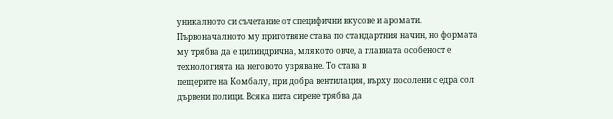уникалното си съчетание от специфични вкусове и аромати. Първоначалното му приготвяне става по стандартния начин, но формата му трябва да е цилиндрична, млякото овче, а главната особеност е технологията на неговото узряване. То става в
пещерите на Комбалу, при добра вентилация, върху посолени с едра сол дървени полици. Всяка пита сирене трябва да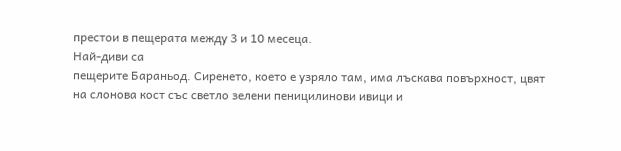престои в пещерата между 3 и 10 месеца.
Най-диви са
пещерите Бараньод. Сиренето, което е узряло там, има лъскава повърхност, цвят на слонова кост със светло зелени пеницилинови ивици и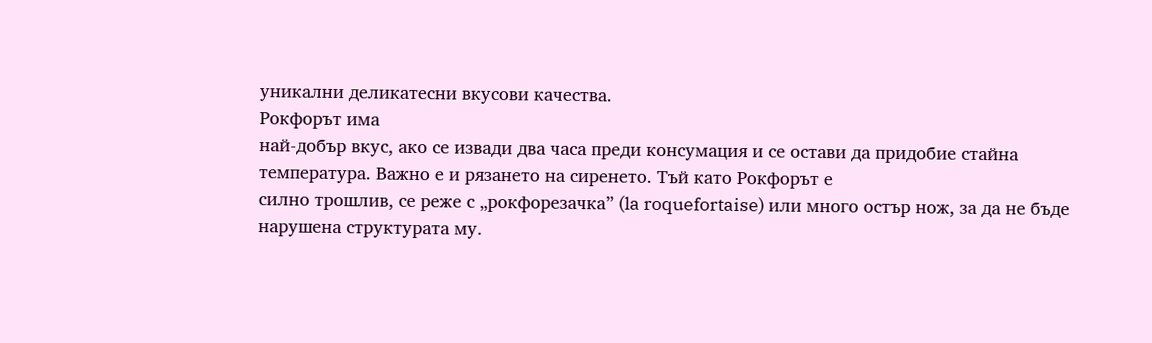уникални деликатесни вкусови качества.
Рокфорът има
най-добър вкус, ако се извади два часа преди консумация и се остави да придобие стайна температура. Важно е и рязането на сиренето. Тъй като Рокфорът е
силно трошлив, се реже с „рокфорезачка” (la roquefortaise) или много остър нож, за да не бъде нарушена структурата му.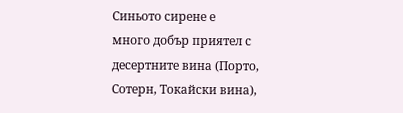Синьото сирене е
много добър приятел с десертните вина (Порто, Сотерн, Токайски вина),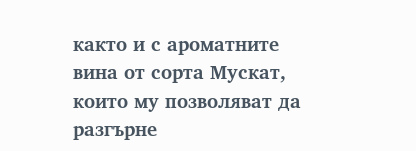както и с ароматните вина от сорта Мускат, които му позволяват да разгърне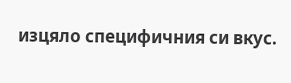изцяло специфичния си вкус.